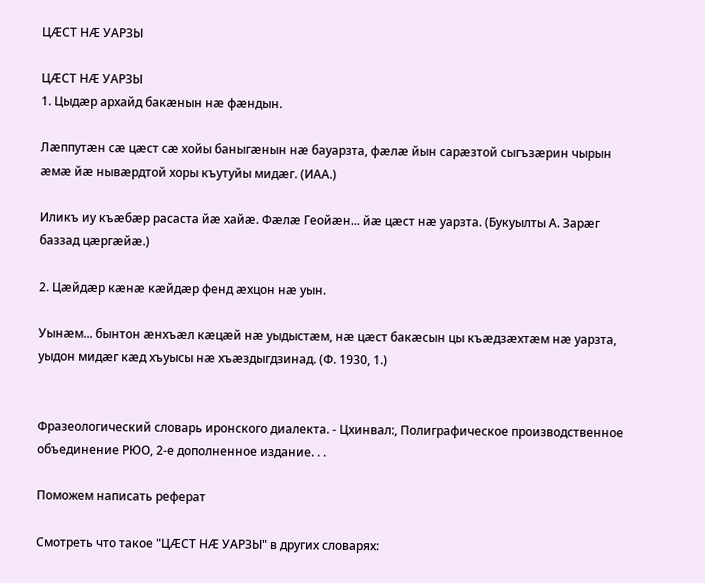ЦÆСТ НÆ УАРЗЫ

ЦÆСТ НÆ УАРЗЫ
1. Цыдæр архайд бакæнын нæ фæндын.

Лæппутæн сæ цæст сæ хойы баныгæнын нæ бауарзта, фæлæ йын сарæзтой сыгъзæрин чырын æмæ йæ нывæрдтой хоры къутуйы мидæг. (ИАА.)

Иликъ иу къæбæр расаста йæ хайæ. Фæлæ Геойæн... йæ цæст нæ уарзта. (Букуылты А. Зарæг баззад цæргæйæ.)

2. Цæйдæр кæнæ кæйдæр фенд æхцон нæ уын.

Уынæм... бынтон æнхъæл кæцæй нæ уыдыстæм, нæ цæст бакæсын цы къæдзæхтæм нæ уарзта, уыдон мидæг кæд хъуысы нæ хъæздыгдзинад. (Ф. 1930, 1.)


Фразеологический словарь иронского диалекта. - Цхинвал:, Полиграфическое производственное объединение РЮО, 2-е дополненное издание. . .

Поможем написать реферат

Смотреть что такое "ЦÆСТ НÆ УАРЗЫ" в других словарях: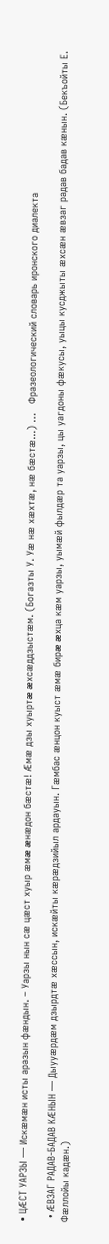• ЦÆСТ УАРЗЫ — Искæмæн исты аразын фæндын. – Уарзы нын сæ цæст хуыр æмæ æнæдон бæстæ! Æмæ дзы хуыртæ æхсæддзыстæм. (Богазты У. Уæ нæ хæхтæ, нæ бæстæ...) …   Фразеологический словарь иронского диалекта

  • ÆВЗАГ РАДАВ-БАДАВ КÆНЫН — Дыууæрдæм дзырдтæ хæссын, искæйты кæрæдзийыл ардауын. Гæмбас æнцон куыст æмæ бирæ æхца кæм уарзы, уымæй фылдæр та уарзы, цы уагдоны фæкусы, уыцы кусджыты æхсæн æвзаг радав бадав кæнын. (Бекъойты Е. Фæллойы кадæн.)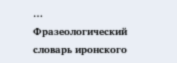…   Фразеологический словарь иронского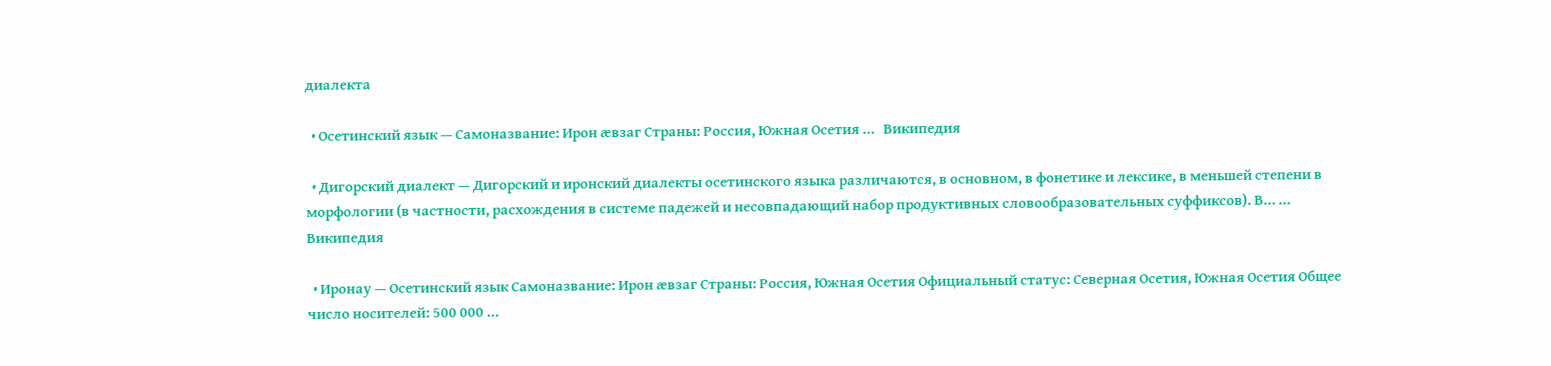диалекта

  • Осетинский язык — Самоназвание: Ирон æвзаг Страны: Россия, Южная Осетия …   Википедия

  • Дигорский диалект — Дигорский и иронский диалекты осетинского языка различаются, в основном, в фонетике и лексике, в меньшей степени в морфологии (в частности, расхождения в системе падежей и несовпадающий набор продуктивных словообразовательных суффиксов). В… …   Википедия

  • Иронау — Осетинский язык Самоназвание: Ирон ӕвзаг Страны: Россия, Южная Осетия Официальный статус: Северная Осетия, Южная Осетия Общее число носителей: 500 000 …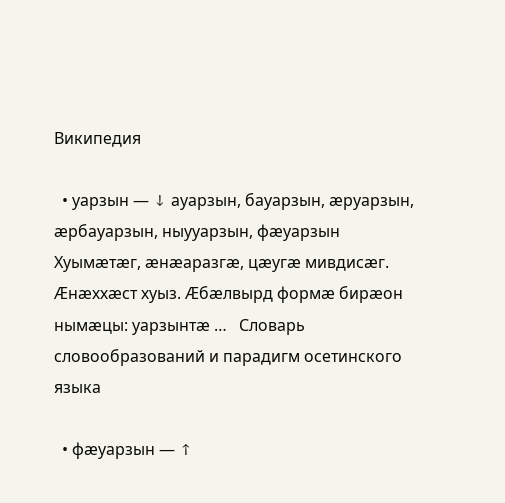Википедия

  • уарзын — ↓ ауарзын, бауарзын, æруарзын, æрбауарзын, ныууарзын, фæуарзын Хуымæтæг, æнæаразгæ, цæугæ мивдисæг. Æнæххæст хуыз. Æбæлвырд формæ бирæон нымæцы: уарзынтæ …   Словарь словообразований и парадигм осетинского языка

  • фæуарзын — ↑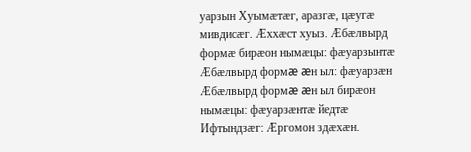уарзын Хуымæтæг, аразгæ, цæугæ мивдисæг. Æххæст хуыз. Æбæлвырд формæ бирæон нымæцы: фæуарзынтæ Æбæлвырд формæ æн ыл: фæуарзæн Æбæлвырд формæ æн ыл бирæон нымæцы: фæуарзæнтæ йедтæ Ифтындзæг: Æргомон здæхæн.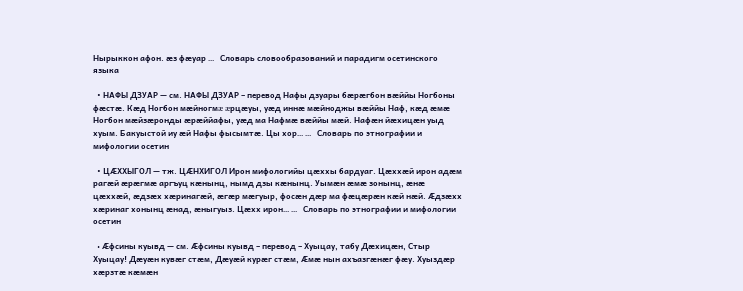Нырыккон афон. æз фæуар …   Словарь словообразований и парадигм осетинского языка

  • НАФЫ ДЗУАР — см. НАФЫ ДЗУАР – перевод Нафы дзуары бæрæгбон вæййы Ногбоны фæстæ. Кæд Ногбон мæйногмæ æрцæуы, уæд иннæ мæйноджы вæййы Наф, кæд æмæ Ногбон мæйзæронды æрæййафы, уæд ма Нафмæ вæййы мæй. Нафæн йæхицæн уыд хуым. Бакуыстой иу æй Нафы фысымтæ. Цы хор… …   Словарь по этнографии и мифологии осетин

  • ЦÆХХЫГОЛ — тж. ЦÆНХИГОЛ Ирон мифологийы цæххы бардуаг. Цæххæй ирон адæм рагæй æрæгмæ аргъуц кæнынц, нымд дзы кæнынц. Уымæн æмæ зонынц, æнæ цæххæй, æдзæх хæринагæй, æгæр мæгуыр, фосæн дæр ма фæцæрæн кæй нæй. Æдзæхх хæринаг хонынц æнад, æныгуыз. Цæхх ирон… …   Словарь по этнографии и мифологии осетин

  • Æфсины куывд — см. Æфсины куывд – перевод – Хуыцау, табу Дæхицæн, Стыр Хуыцау! Дæуæн кувæг стæм, Дæуæй курæг стæм, Æмæ нын ахъазгæнæг фæу. Хуыздæр хæрзтæ кæмæн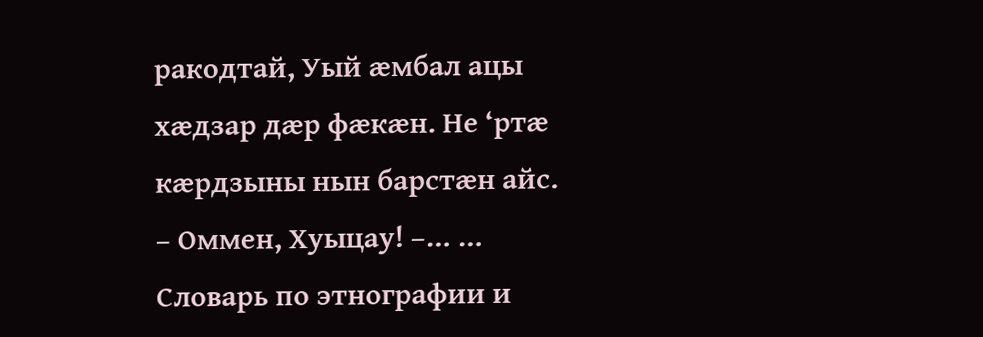ракодтай, Уый æмбал ацы хæдзар дæр фæкæн. Не ‘ртæ кæрдзыны нын барстæн айс. – Оммен, Хуыцау! –… …   Словарь по этнографии и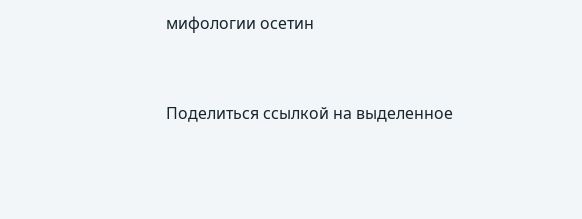мифологии осетин


Поделиться ссылкой на выделенное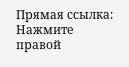Прямая ссылка:
Нажмите правой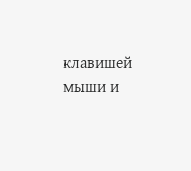клавишей мыши и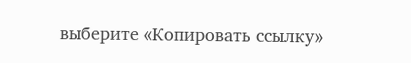выберите «Копировать ссылку»